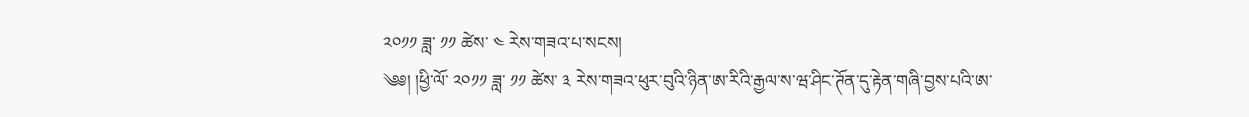༢༠༡༡ ཟླ་ ༡༡ ཚེས་ ༤ རེས་གཟའ་པ་སངས།
༄༅། །ཕྱི་ལོ་ ༢༠༡༡ ཟླ་ ༡༡ ཚེས་ ༣ རེས་གཟའ་ཕུར་བུའི་ཉིན་ཨ་རིའི་རྒྱལ་ས་ཝ་ཤིང་ཊོན་དུ་རྟེན་གཞི་བྱས་པའི་ཨ་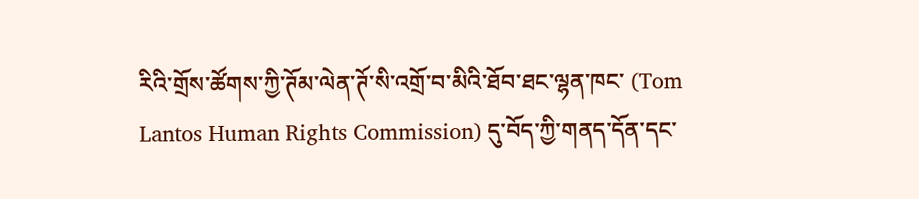རིའི་གྲོས་ཚོགས་ཀྱི་ཊོམ་ལེན་ཊོ་སི་འགྲོ་བ་མིའི་ཐོབ་ཐང་ལྷན་ཁང་ (Tom Lantos Human Rights Commission) དུ་བོད་ཀྱི་གནད་དོན་དང་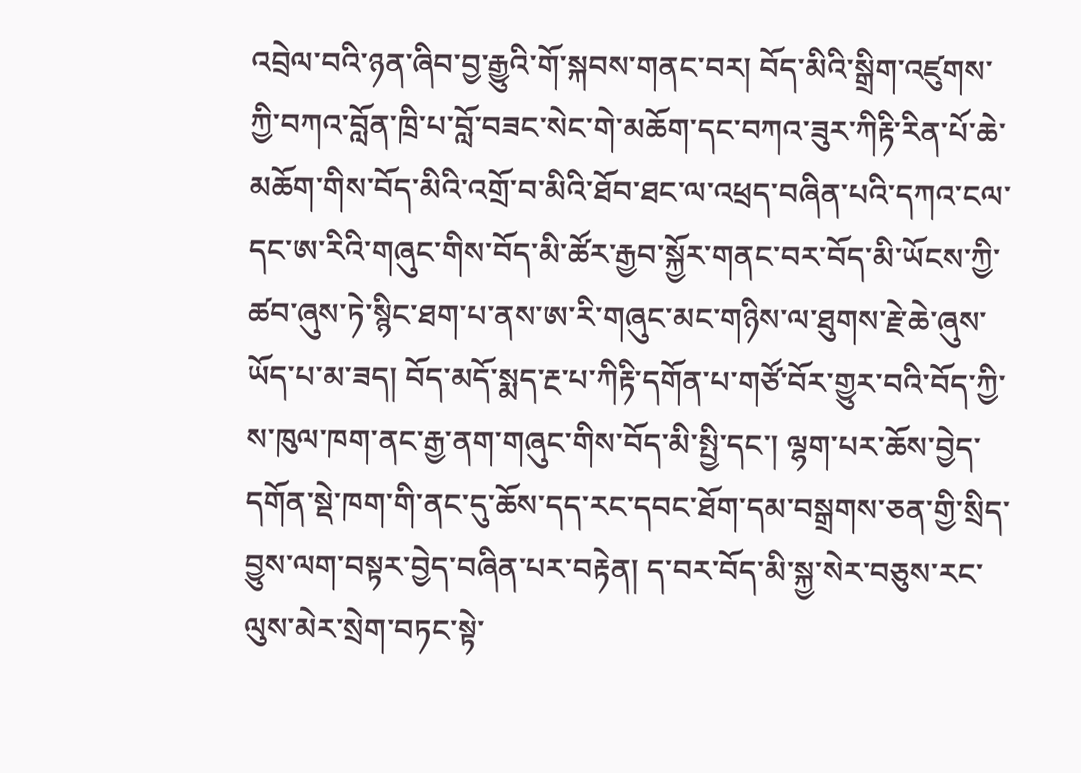འབྲེལ་བའི་ཉན་ཞིབ་བྱ་རྒྱུའི་གོ་སྐབས་གནང་བར། བོད་མིའི་སྒྲིག་འཛུགས་ཀྱི་བཀའ་བློན་ཁྲི་པ་བློ་བཟང་སེང་གེ་མཆོག་དང་བཀའ་ཟུར་ཀིརྟི་རིན་པོ་ཆེ་མཆོག་གིས་བོད་མིའི་འགྲོ་བ་མིའི་ཐོབ་ཐང་ལ་འཕྲད་བཞིན་པའི་དཀའ་ངལ་དང་ཨ་རིའི་གཞུང་གིས་བོད་མི་ཚོར་རྒྱབ་སྐྱོར་གནང་བར་བོད་མི་ཡོངས་ཀྱི་ཚབ་ཞུས་ཏེ་སྙིང་ཐག་པ་ནས་ཨ་རི་གཞུང་མང་གཉིས་ལ་ཐུགས་རྗེ་ཆེ་ཞུས་ཡོད་པ་མ་ཟད། བོད་མདོ་སྨད་རྔ་པ་ཀིརྟི་དགོན་པ་གཙོ་བོར་གྱུར་བའི་བོད་ཀྱི་ས་ཁུལ་ཁག་ནང་རྒྱ་ནག་གཞུང་གིས་བོད་མི་སྤྱི་དང་། ལྷག་པར་ཆོས་བྱེད་དགོན་སྡེ་ཁག་གི་ནང་དུ་ཆོས་དད་རང་དབང་ཐོག་དམ་བསྒྲགས་ཅན་གྱི་སྲིད་བྱུས་ལག་བསྟར་བྱེད་བཞིན་པར་བརྟེན། ད་བར་བོད་མི་སྐྱ་སེར་བཅུས་རང་ལུས་མེར་སྲེག་བཏང་སྟེ་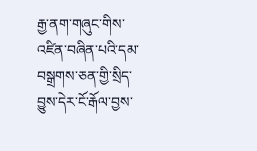རྒྱ་ནག་གཞུང་གིས་འཛིན་བཞིན་པའི་དམ་བསྒྲགས་ཅན་གྱི་སྲིད་བྱུས་དེར་ངོ་རྒོལ་བྱས་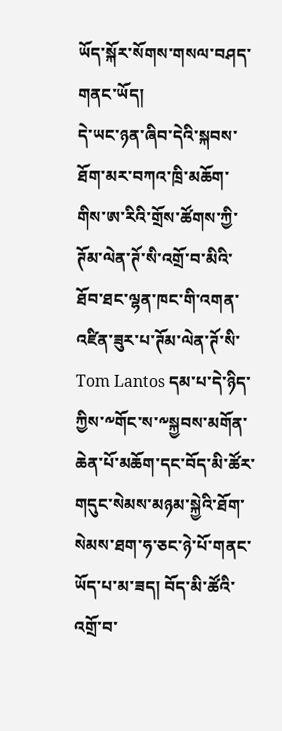ཡོད་སྐོར་སོགས་གསལ་བཤད་གནང་ཡོད།
དེ་ཡང་ཉན་ཞིབ་དེའི་སྐབས་ཐོག་མར་བཀའ་ཁྲི་མཆོག་གིས་ཨ་རིའི་གྲོས་ཚོགས་ཀྱི་ཊོམ་ལེན་ཊོ་སི་འགྲོ་བ་མིའི་ཐོབ་ཐང་ལྷན་ཁང་གི་འགན་འཛིན་ཟུར་པ་ཊོམ་ལེན་ཊོ་སི་ Tom Lantos དམ་པ་དེ་ཉིད་ཀྱིས་༸གོང་ས་༸སྐྱབས་མགོན་ཆེན་པོ་མཆོག་དང་བོད་མི་ཚོར་གདུང་སེམས་མཉམ་སྐྱེའི་ཐོག་སེམས་ཐག་ཧ་ཅང་ཉེ་པོ་གནང་ཡོད་པ་མ་ཟད། བོད་མི་ཚོའི་འགྲོ་བ་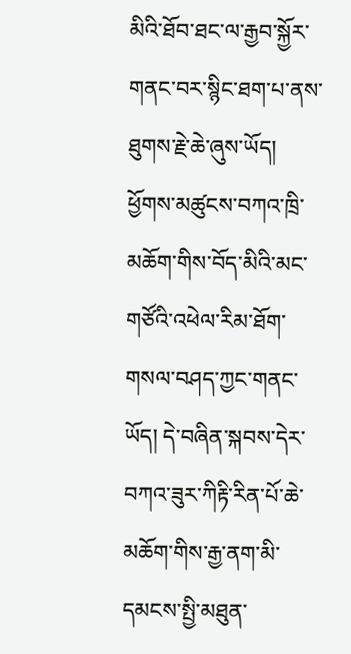མིའི་ཐོབ་ཐང་ལ་རྒྱབ་སྐྱོར་གནང་བར་སྙིང་ཐག་པ་ནས་ཐུགས་རྗེ་ཆེ་ཞུས་ཡོད། ཕྱོགས་མཚུངས་བཀའ་ཁྲི་མཆོག་གིས་བོད་མིའི་མང་གཙོའི་འཕེལ་རིམ་ཐོག་གསལ་བཤད་ཀྱང་གནང་ཡོད། དེ་བཞིན་སྐབས་དེར་བཀའ་ཟུར་ཀིརྟི་རིན་པོ་ཆེ་མཆོག་གིས་རྒྱ་ནག་མི་དམངས་སྤྱི་མཐུན་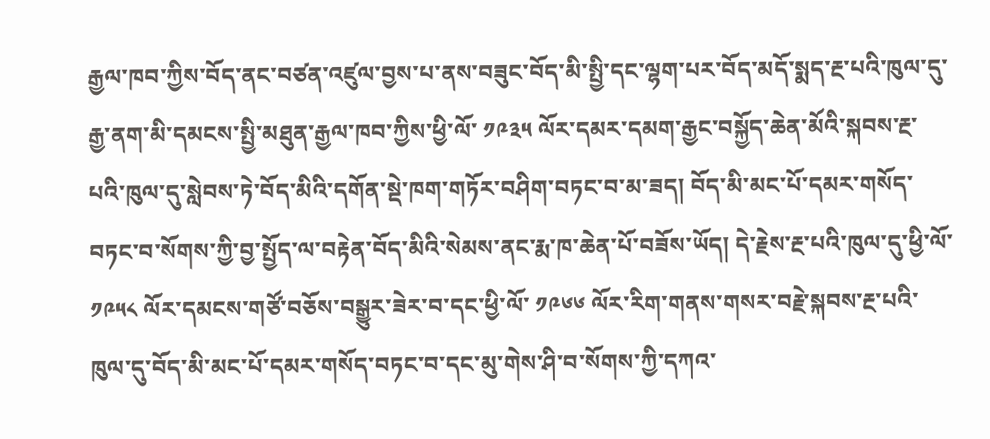རྒྱལ་ཁབ་ཀྱིས་བོད་ནང་བཙན་འཛུལ་བྱས་པ་ནས་བཟུང་བོད་མི་སྤྱི་དང་ལྷག་པར་བོད་མདོ་སྨད་རྔ་པའི་ཁུལ་དུ་རྒྱ་ནག་མི་དམངས་སྤྱི་མཐུན་རྒྱལ་ཁབ་ཀྱིས་ཕྱི་ལོ་ ༡༩༣༥ ལོར་དམར་དམག་རྒྱང་བསྐྱོད་ཆེན་མོའི་སྐབས་རྔ་པའི་ཁུལ་དུ་སླེབས་ཏེ་བོད་མིའི་དགོན་སྡེ་ཁག་གཏོར་བཤིག་བཏང་བ་མ་ཟད། བོད་མི་མང་པོ་དམར་གསོད་བཏང་བ་སོགས་ཀྱི་བྱ་སྤྱོད་ལ་བརྟེན་བོད་མིའི་སེམས་ནང་རྨ་ཁ་ཆེན་པོ་བཟོས་ཡོད། དེ་རྗེས་རྔ་པའི་ཁུལ་དུ་ཕྱི་ལོ་ ༡༩༥༨ ལོར་དམངས་གཙོ་བཅོས་བསྒྱུར་ཟེར་བ་དང་ཕྱི་ལོ་ ༡༩༦༦ ལོར་རིག་གནས་གསར་བརྗེ་སྐབས་རྔ་པའི་ཁུལ་དུ་བོད་མི་མང་པོ་དམར་གསོད་བཏང་བ་དང་མུ་གེས་ཤི་བ་སོགས་ཀྱི་དཀའ་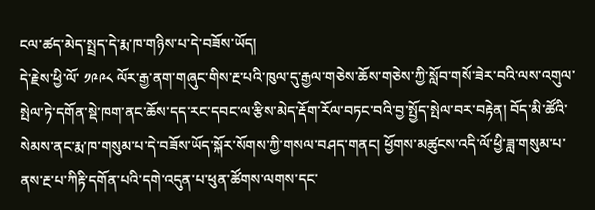ངལ་ཚད་མེད་སྤྲད་དེ་རྨ་ཁ་གཉིས་པ་དེ་བཟོས་ཡོད།
དེ་རྗེས་ཕྱི་ལོ་ ༡༩༩༨ ལོར་རྒྱ་ནག་གཞུང་གིས་རྔ་པའི་ཁུལ་དུ་རྒྱལ་གཅེས་ཆོས་གཅེས་ཀྱི་སློབ་གསོ་ཟེར་བའི་ལས་འགུལ་སྤེལ་ཏེ་དགོན་སྡེ་ཁག་ནང་ཆོས་དད་རང་དབང་ལ་རྩིས་མེད་རྡོག་རོལ་བཏང་བའི་བྱ་སྤྱོད་སྤེལ་བར་བརྟེན། བོད་མི་ཚོའི་སེམས་ནང་རྨ་ཁ་གསུམ་པ་དེ་བཟོས་ཡོད་སྐོར་སོགས་ཀྱི་གསལ་བཤད་གནང། ཕྱོགས་མཚུངས་འདི་ལོ་ཕྱི་ཟླ་གསུམ་པ་ནས་རྔ་པ་ཀིརྟི་དགོན་པའི་དགེ་འདུན་པ་ཕུན་ཚོགས་ལགས་དང་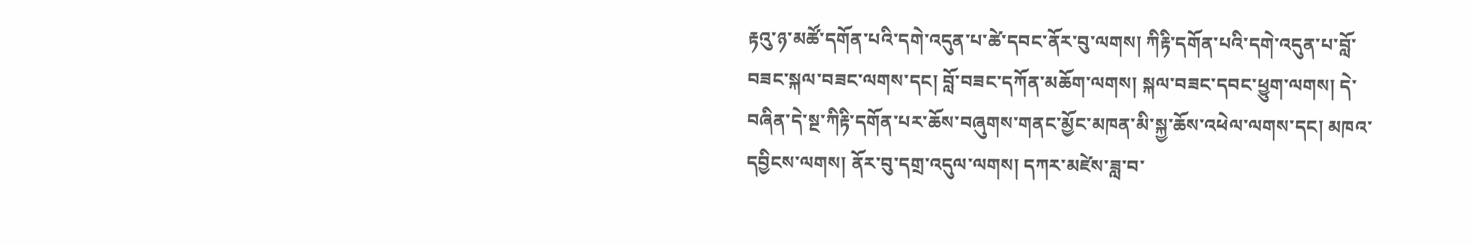རྟའུ་ཉ་མཚོ་དགོན་པའི་དགེ་འདུན་པ་ཚེ་དབང་ནོར་བུ་ལགས། ཀིརྟི་དགོན་པའི་དགེ་འདུན་པ་བློ་བཟང་སྐལ་བཟང་ལགས་དང། བློ་བཟང་དཀོན་མཆོག་ལགས། སྐལ་བཟང་དབང་ཕྱུག་ལགས། དེ་བཞིན་དེ་སྔ་ཀིརྟི་དགོན་པར་ཆོས་བཞུགས་གནང་མྱོང་མཁན་མི་སྐྱ་ཆོས་འཕེལ་ལགས་དང། མཁའ་དབྱིངས་ལགས། ནོར་བུ་དགྲ་འདུལ་ལགས། དཀར་མཛེས་ཟླ་བ་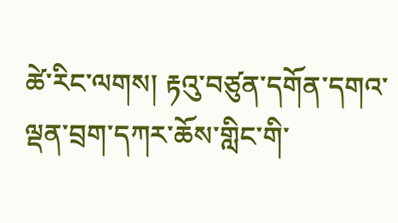ཚེ་རིང་ལགས། རྟའུ་བཙུན་དགོན་དགའ་ལྡན་བྲག་དཀར་ཆོས་གླིང་གི་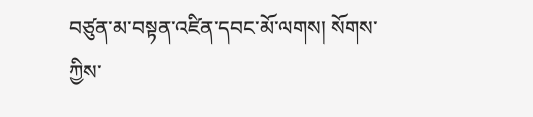བཙུན་མ་བསྟན་འཛིན་དབང་མོ་ལགས། སོགས་ཀྱིས་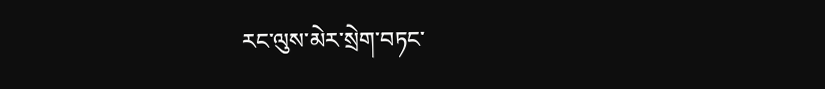རང་ལུས་མེར་སྲེག་བཏང་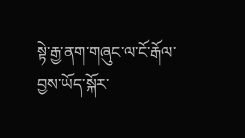སྟེ་རྒྱ་ནག་གཞུང་ལ་ངོ་རྒོལ་བྱས་ཡོད་སྐོར་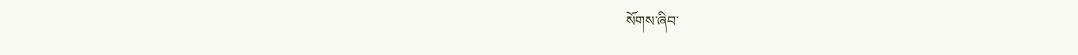སོགས་ཞིབ་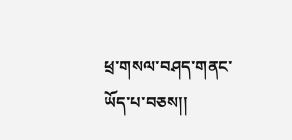ཕྲ་གསལ་བཤད་གནང་ཡོད་པ་བཅས།།